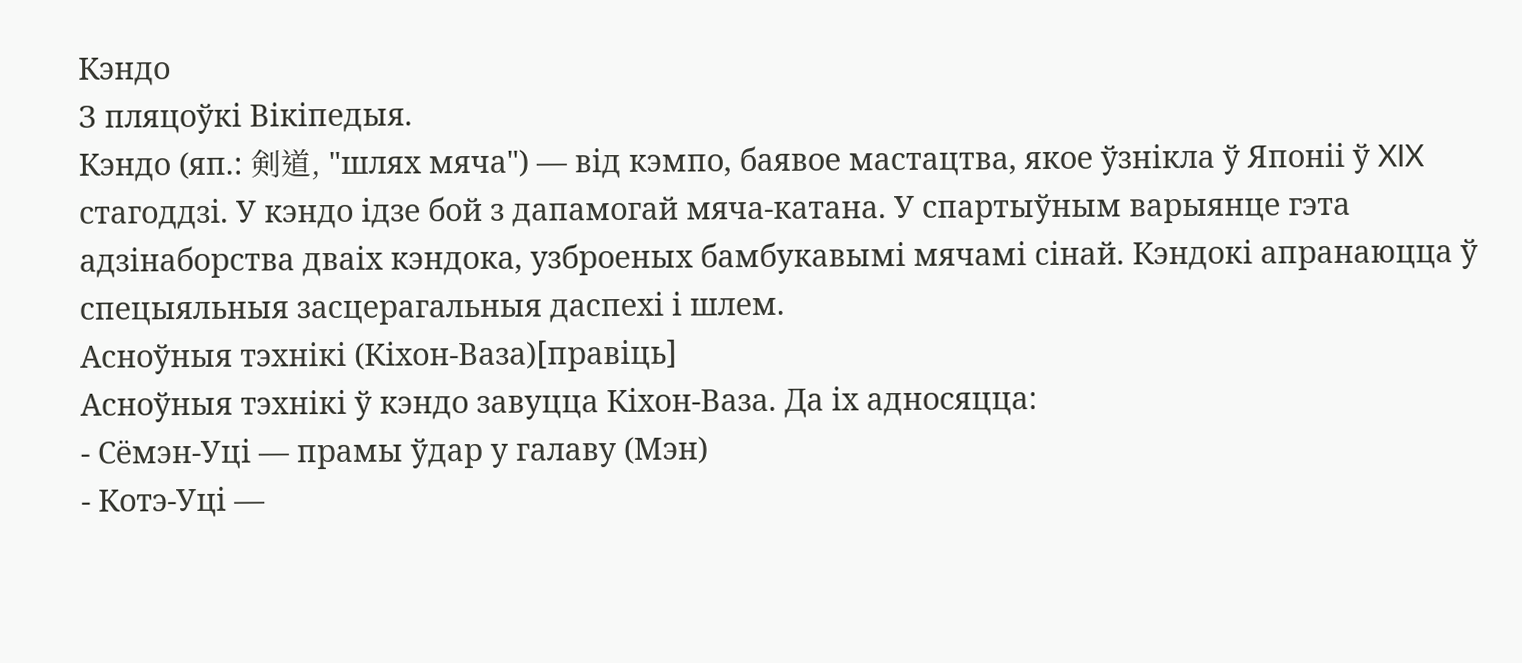Кэндо
З пляцоўкі Вікіпедыя.
Кэндо (яп.: 剣道, "шлях мяча") — від кэмпо, баявое мастацтва, якое ўзнікла ў Японіі ў XIX стагоддзі. У кэндо ідзе бой з дапамогай мяча-катана. У спартыўным варыянце гэта адзінаборства дваіх кэндока, узброеных бамбукавымі мячамі cінай. Кэндокі апранаюцца ў спецыяльныя засцерагальныя даспехі і шлем.
Асноўныя тэхнікі (Кіхон-Ваза)[правіць]
Асноўныя тэхнікі ў кэндо завуцца Кіхон-Ваза. Да іх адносяцца:
- Сёмэн-Уці — прамы ўдар у галаву (Мэн)
- Котэ-Уцi —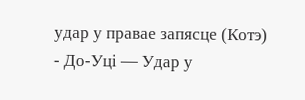удар у правае запясце (Котэ)
- До-Уцi — Удар у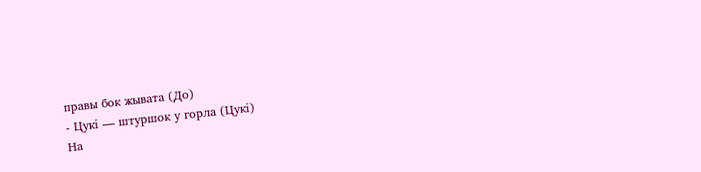правы бок жывата (Дo)
- Цукі — штуршок у горла (Цукі)
На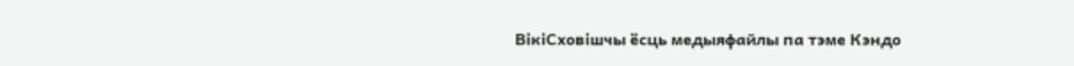ВікіСховішчы ёсць медыяфайлы па тэме Кэндо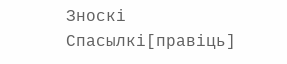Зноскі
Спасылкі[правіць]